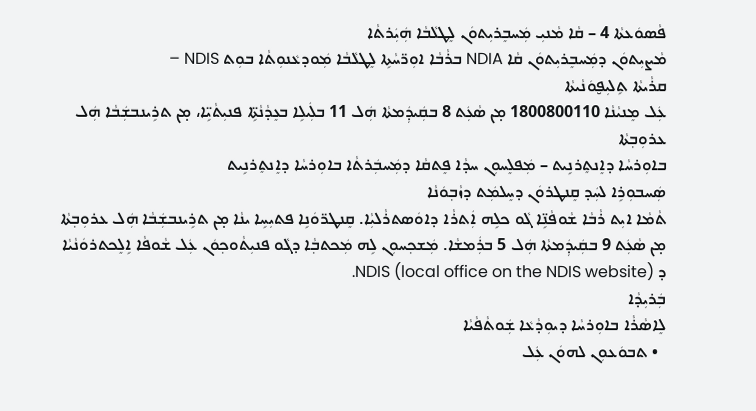ܦܵܣܘܿܥܬܵܐ 4 – ܩܵܐ ܡܵܢܝܼ ܡܲܚܒܸܪܝܼܬܘܿܢ ܠܸܛܠܵܒܵܐ ܗܲܝܲܪܬܵܐ
ܡܵܨܝܼܬܘܿܢ ܕܡܲܚܒܸܪܝܼܬܘܿܢ ܩܵܐ NDIA ܒܪܵܒܵܐ ܐܘܼܪ̈ܚܵܬܹܐ ܠܸܛܠܵܒܵܐ ܡܲܘܕܥܵܢܘܼܬܵܐ ܒܘܼܬ NDIS –
ܩܪܵܝܬܵܐ ܬܹܠܝܼܦ̮ܘܿܢܵܝܬܵܐ
ܥܲܠ ܡܸܢܝܵܢܵܐ 1800800110 ܡ̣ܢ ܣܵܥܲܬ 8 ܒܩܲܝܕܲܡܬܵܐ ܗܲܠ 11 ܒܠܲܝܠܹܐ ܒܥܸܕܵܢܵܬܹ̈ܐ ܦܢܝܼܬܵܝܹ̈ܐ، ܡ̣ܢ ܬܪܹܝܢܒܫܲܒܵܐ ܗܲܠ ܥܪܘܼܒ݂ܬܵܐ
ܒܐܘܼܪܚܵܐ ܕܐܸܢܬܸܪܢܹܝܬ – ܡܲܦܠܸܚܘܼܢ ܚܕܵܐ ܦܸܬܩܵܐ ܕܡܲܚܒܲܪܬܵܐ ܒܐܘܼܪܚܵܐ ܕܐܸܢܬܸܪܢܹܝܬ
ܣܲܚܒܘܼܪܹܐ ܠܚܲܕ ܩܸܢܛܪܘܿܢ ܕܚܸܠܡܲܬ ܕܙܵܒ݂ܘܿܢܵܐ
ܬܵܡܵܐ ܐܝܼܬ ܪܵܒܵܐ ܫܵܘܦܵܢܹ̈ܐ ܓܵܘ ܟܠܹܗ ܐܲܬܪܵܐ ܕܐܘܿܣܬܪܵܠܝܼܵܐ. ܩܸܢܛܪ̈ܘܿܢܹܐ ܦܬܝܼܚܹܐ ܝܢܵܐ ܡ̣ܢ ܬܪܹܝܢܒܫܲܒܵܐ ܗܲܠ ܥܪܘܼܒ݂ܬܵܐ ܡ̣ܢ ܣܵܥܲܬ 9 ܒܩܲܝܕܲܡܬܵܐ ܗܲܠ 5 ܒܪܲܡܫܵܐ. ܡܲܫܟ݂ܚܘܼܢ ܠܹܗ ܡܲܟܬܒ݂ܵܐ ܕܓܵܘ ܦܢܝܼܬܵܘܟ݂ܘܿܢ ܥܲܠ ܫܵܘܦܵܐ ܐܹܠܸܟܬܪܘܿܢܵܝܵܐ ܕ NDIS (local office on the NDIS website).
ܒܲܪܝܼܕܵܐ
ܠܸܐܣܵܪܵܐ ܒܐܘܼܪܚܵܐ ܕܝܘܼܕܵܥܵܐ ܫܲܘܬܵܦܵܝܵܐ
  • ܬܒܘܿܥܘܼܢ ܠܗܘܿܢ ܥܲܠ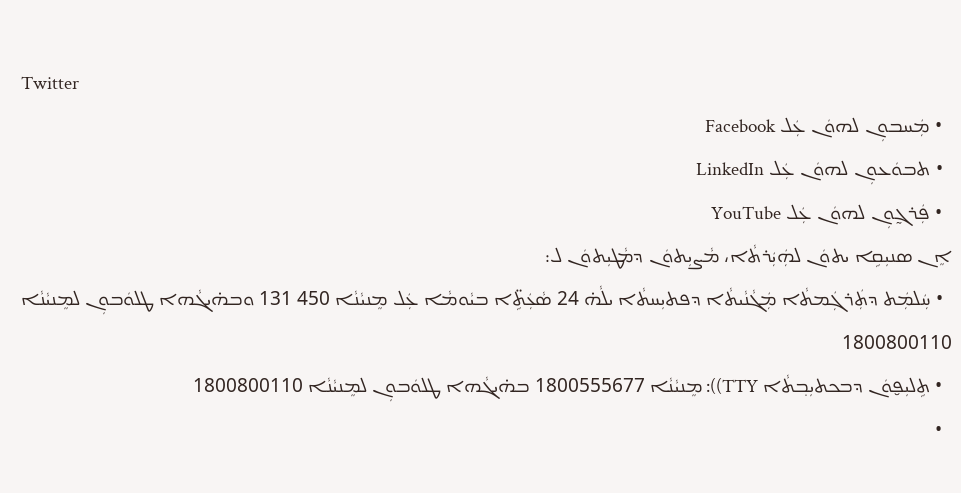Twitter
  • ܡܲܚܒܘܼܢ ܠܗܘܿܢ ܥܲܠ Facebook
  • ܬܒܘܿܥܘܼܢ ܠܗܘܿܢ ܥܲܠ LinkedIn
  • ܦܲܪܓ̰ܘܼܢ ܠܗܘܿܢ ܥܲܠ YouTube
ܐܸܢ ܣܢܝܼܩܹܐ ܝܬܘܿܢ ܠܗܲܝܲܪܬܵܐ، ܡܵܨܝܼܬܘܿܢ ܕܡܵܛܝܼܬܘܿܢ ܠ:
  • ܚܲܠܡܲܬ ܕܬܲܪܓܲܡܬܵܐ ܡܲܓܵܢܵܝܬܵܐ ܕܦܬܝܼܚܬܵܐ ܝܠܵܗ̇ 24 ܣܵܥܲܬܹ̈ܐ ܒܝܵܘܡܵܐ ܥܲܠ ܡܸܢܝܵܢܵܐ 450 131 ܘܒܗ̇ܝܓܵܗܐ ܛܠܘܿܒܘܼܢ ܠܡܸܢܝܵܢܵܐ 1800800110
  • ܬܹܠܝܼܦ̮ܘܿܢ ܕܒܟܬܝܼܒ݂ܬܵܐ TTY)): ܡܸܢܝܵܢܵܐ 1800555677 ܒܗ̇ܝܓܵܗܐ ܛܠܘܿܒܘܼܢ ܠܡܸܢܝܵܢܵܐ 1800800110
  •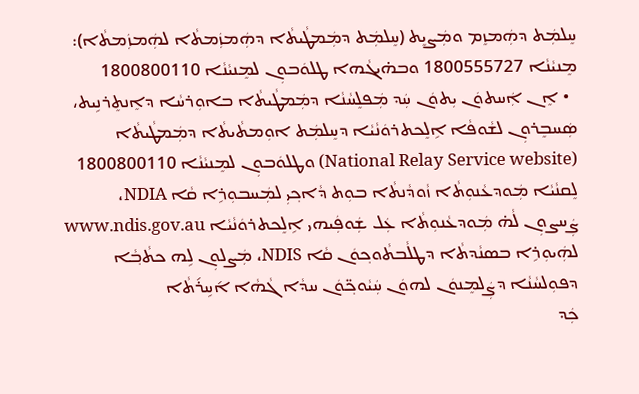ܚܸܠܡܲܬ ܕܗܲܡܙܸܡ ܘܡܲܨܝܸܬ (ܚܸܠܡܲܬ ܕܡܲܡܛܵܝܬܵܐ ܕܗܲܡܙܲܡܬܵܐ ܠܗܲܡܙܲܡܬܵܐ): ܡܸܢܝܵܢܵܐ 1800555727 ܘܒܗ̇ܝܓܵܗܐ ܛܠܘܿܒܘܼܢ ܠܡܸܢܝܵܢܵܐ 1800800110
  • ܐܸܢ ܐܲܚܬܘܿܢ ܝܼܬܘܿܢ ܚܲܕ ܡܲܦܠܸܚܵܢܵܐ ܕܡܲܡܛܵܝܬܵܐ ܒܐܘܼܪܚܵܐ ܕܐܸܢܬܸܪܢܹܝܬ، ܣܲܚܒܸܪܘܼܢ ܠܫܵܘܦܵܐ ܐܹܠܸܟܬܪܘܿܢܵܝܵܐ ܕܚܸܠܡܲܬ ܐܘܼܡܬܵܝܬܵܐ ܕܡܲܡܛܵܝܬܵܐ (National Relay Service website) ܘܛܠܘܿܒܘܼܢ ܠܡܸܢܝܵܢܵܐ 1800800110
ܠܸܩܢܵܝܵܐ ܡܲܘܕܥܵܢܘܼܬܵܐ ܙܵܘܕܵܢܬܵܐ ܒܘܼܬ ܕܵܐܟ݂ܝܼ ܠܡܲܚܒܘܼܪܹܐ ܩܵܐ NDIA، ܨܲܚܨܘܼܢ ܠܵܗ̇ ܡܲܘܕܥܵܢܘܼܬܵܐ ܥܲܠ ܫܲܘܦܲܝܗܝ ܐܹܠܸܟܬܪܘܿܢܵܝܵܐ www.ndis.gov.au
ܠܗܲܝܘܼܪܹܐ ܒܣܢܵܕܬܵܐ ܕܛܠܵܒܬܵܘܟ݂ܘܿܢ ܩܵܐ NDIS، ܡܲܨܠܘܼܢ ܠܹܗ ܟܬܵܒ݂ܵܐ ܕܦܘܼܠܚܵܢܵܐ ܕܨܲܠܡܸܢܘܿܢ ܠܗܘܿܢ ܚܲܝܵܘܟ݂̈ܘܿܢ ܚܕܵܐ ܓܵܗܵܐ ܐ݇ܚܹܪ݇ܬܵܐ
ܟܲܕ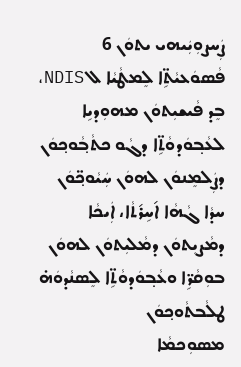ܨܲܚܨܘܼܝܲܝܗܝ ܝܬܘܿܢ 6 ܦܵܣܘܿܥܝܵܬܹ̈ܐ ܠܸܡܛܵܝܵܐ ܠ NDIS، ܒܸܕ ܦܵܝܫܝܼܬܘܿܢ ܡܗܘܼܕܝܹܐ ܠܥܵܒ݂ܘܿܕܘܵܬܹ̈ܐ ܕܓܵܘ ܟܬܵܒ݂ܵܘܟ݂ܘܿܢ ܕܨܲܠܡܸܢܘܿܢ ܠܗܘܿܢ ܚܲܝܵܘܟ݂̈ܘܿܢ ܚܕܵܐ ܓܵܗܵܐ ܐ݇ܚܹܪ݇ܬܵܐ، ܐܲܝܟܵܐ ܕܡܵܨܝܼܬܘܿܢ ܕܡܵܠܝܼܬܘܿܢ ܠܗܘܿܢ ܒܘܼܩܵܪܹ̈ܐ ܘܥܵܒ݂ܘܿܕܘܵܬܹ̈ܐ ܠܸܣܢܵܕܘܿܗ̇ ܛܠܵܒܬܵܘܟ݂ܘܿܢ
ܡܣܘܼܟܡܵܐ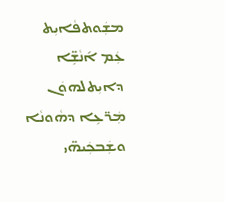ܡܫܲܘܬܦܵܐܝܼܬ ܥܲܡ ܐ݇ܢܵܫܹ̈ܐ ܕܐܝܼܬܠܗܘܿܢ ܡܲܪ̈ܥܹܐ ܕܗܵܘܢܵܐ ܘܫܲܒܟܲܝܗ̈ܝ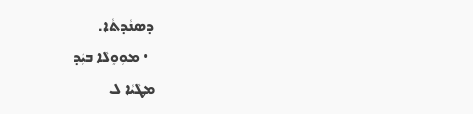ܕܣܢܵܕܬܵܐ.
  • ܡܘܼܘܸܠܵܐ ܒܝܲܕ
ܡܛܵܝܵܐ ܠ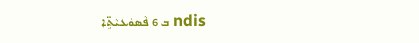ndis ܒ 6 ܦܵܣܘܿܥܝܵܬܹ̈ܐ